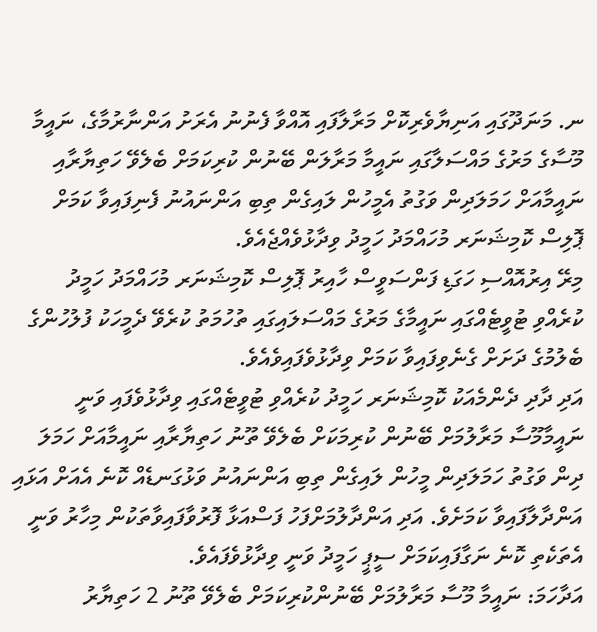ނ. މަނަދޫގައި އަނިޔާވެރިކޮށް މަރާލާފައި އޮއްވާ ފެނުނު އެރަށު އަންނާރުމާގެ، ނައީމާ މޫސާގެ މަރުގެ މައްސަލާގައި ނައީމާ މަރާލަން ބޭނުން ކުރިކަމަށް ބެލެވޭ ހަތިޔާރާއި ނައީމާއަށް ހަމަލަދިން ވަގުތު އެމީހުން ލައިގެން ތިބި އަންނައުނު ފެނިފައިވާ ކަމަށް ޕޮލިސް ކޮމިޝަނަރ މުހައްމަދު ހަމީދު ވިދާޅުވެއްޖެއެވެ.
މިރޭ އިރުއޮއްސި ހަގަޑި ފަންސަވީސް ހާއިރު ޕޮލިސް ކޮމިޝަނަރ މުހައްމަދު ހަމީދު ކުރެއްވި ޓުވީޓެއްގައި ނައީމާގެ މަރުގެ މައްސަލައިގައި ތުހުމަތު ކުރެވޭ ދެމީހަކު ފުލުހުންގެ ބެލުމުގެ ދަށަށް ގެނެވިފައިވާ ކަމަށް ވިދާޅުވެފައިވެއެވެ.
އަދި ދާދި ދެންމެއަކު ކޮމިޝަނަރ ހަމީދު ކުރެއްވި ޓުވީޓެއްގައި ވިދާޅުވެފައި ވަނީ ނައީމާމޫސާ މަރާލުމަށް ބޭނުން ކުރިމަކަށް ބެލެވޭ ތޫނު ހަތިޔާރާއި ނައީމާއަށް ހަމަލަ ދިން ވަގުތު ހަމަލަދިން މީހުން ލައިގެން ތިބި އަންނައުނު ވަޅުގަނޑެއް ކޮނެ އެއަށް އަޅައި އަންދާލާފައިވާ ކަމަށެވެ. އަދި އަންދާލުމަށްފަހު ފަސްއަޅާ ފޮރުވާފައިވާތަކުން މިހާރު ވަނީ އެތަކެތި ކޮނެ ނަގާފައިކަމަށް ސީޕީ ހަމީދު ވަނީ ވިދާޅުވެފައެވެ.
އަދާހަމަ: ނައީމާ މޫސާ މަރާލުމަށް ބޭނުންކުރިކަމަށް ބެލެވޭ ތޫނު 2 ހަތިޔާރު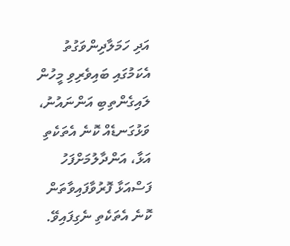އަދި ހަމަލާދިންވަގުތު އެކަމުގައި ބައިވެރިވި މީހުން ލައިގެންތިބި އަންނައުނު، ވަޅުގަނޑެއް ކޮނެ އެތަކެތި އަޅާ، އަންދާލުމަށްފަހު ފަސްއަޅާ ފޮރުވާފައިވާތަން ކޮނެ އެތަކެތި ނެގިފައިވޭ.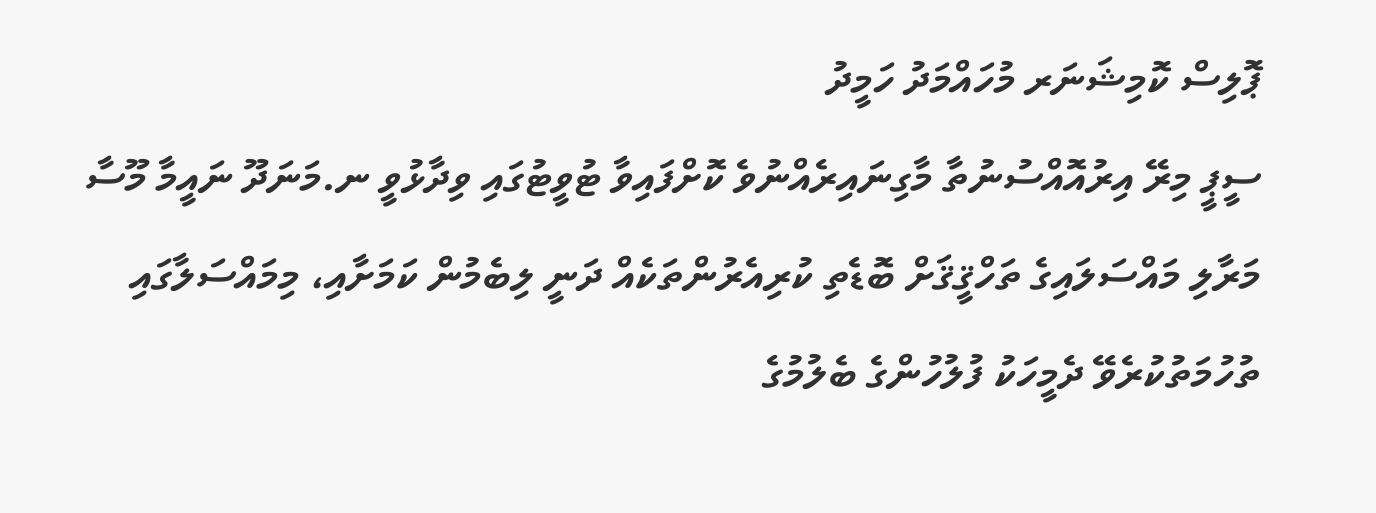ޕޮލިސް ކޮމިޝަނަރ މުހައްމަދު ހަމީދު
ސީޕީ މިރޭ އިރުއޮއްސުނުތާ މާގިނައިރެއްނުވެ ކޮށްފައިވާ ޓުވީޓުގައި ވިދާޅުވީ ނ.މަނަދޫ ނައީމާ މޫސާ މަރާލި މައްސަލައިގެ ތަހްޤީޤަށް ބޮޑެތި ކުރިއެރުންތަކެއް ދަނީ ލިބެމުން ކަމަށާއި، މިމައްސަލާގައި ތުހުމަތުކުރެވޭ ދެމީހަކު ފުލުހުންގެ ބެލުމުގެ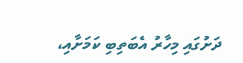ދަށުގައި މިހާރު އެބަތިބި ކަމަށާއި،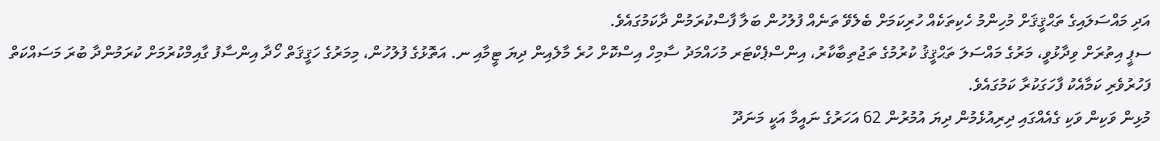އަދި މައްސަލައިގެ ތަޙްޤީޤަށް މުހިންމު ހެކިތަކެއް ހުރިކަމަށް ބެލެވޭ ތަނެއް ފުލުހުން ބަލާ ފާސްކުރަމުން ދާކަމުގައެވެ.
ސޕީ އިތުރަށް ވިދާޅުވީ، މަރުގެ މައްސަލަ ތަޙްޤީޤު ކުރުމުގެ ތަޖުތިބާކާރު، އިންސްޕެކްޓަރ މުހައްމަދު ސާމިހް އިސްކޮށް ހުރެ މާލެއިން ދިޔަ ޓީމާއި ނ. އަތޮޅުގެ ފުލުހުން، މިމަރުގެ ހަޤީޤަތް ހޯދާ އިންސާފު ގާއިމްކުރުމަށް ކުރަމުންދާ ބުރަ މަސައްކަތް ފަހުރުވެރި ކަމާއެކު ފާހަގަކުރާ ކަމުގައެވެ.
މުޅިން ވަކިން ވަކި ގެއެއްގައި ދިރިއުޅެމުން ދިޔަ އުމުރުން 62 އަހަރުގެ ނައީމާ އަކީ މަނަދޫ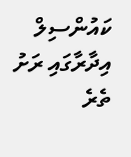ކައުންސިލް އިދާރާގައި ރަށު ތެރެ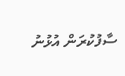ސާފުކުރަން އުޅުނު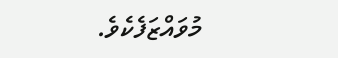މުވައްޒަފެކެވެ.